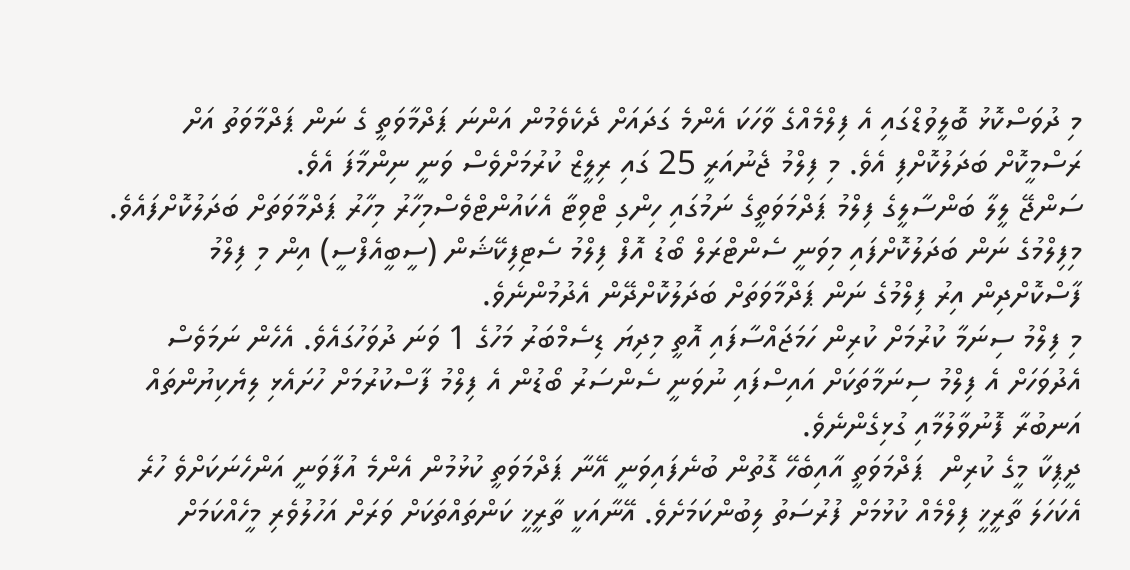މި ދުވަސްކޮޅު ބޮލީވުޑްގައި އެ ފިލްމެއްގެ ވާހަކަ އެންމެ ގަދައަށް ދެކެވެމުން އަންނަ ޕަދްމާވަތީ ގެ ނަން ޕަދްމާވަތު އަށް ރަސްމީކޮށް ބަދަލުކޮށްފި އެވެ. މި ފިލްމު ޖެނުއަރީ 25 ގައި ރިލީޒް ކުރުމަށްވެސް ވަނީ ނިންމާފަ އެވެ.
ސަންޖޭ ލީލާ ބަންސާލީގެ ފިލްމު ޕަދްމަވަތީގެ ނަމުގައި ހިންގި ޓްވިޓާ އެކައުންޓްވެސްމިހާރު މިހާރު ޕަދްމާވަތަށް ބަދަލުކޮށްފައެވެ. މިފިލްމުގެ ނަން ބަދަލުކޮށްފައި މިވަނީ ސެންޓްރަލް ބޯޑު އޮފް ފިލްމު ސެޓިފިކޭޝަން (ސީބީއެފްސީ) އިން މި ފިލްމު ފާސްކޮށްދިން އިރު ފިލްމުގެ ނަން ޕަދްމާވަތަށް ބަދަލުކޮށްދޭން އެދުމުންނެވެ.
މި ފިލްމު ސިނަމާ ކުރުމަށް ކުރިން ހަމަޖައްސާފައި އޮތީ މިދިޔަ ޑިސެމްބަރު މަހުގެ 1 ވަނަ ދުވަހުގައެވެ. އެހެން ނަމަވެސް އެދުވަހަށް އެ ފިލްމު ސިނަމާތަކަށް އައިސްފައި ނުވަނީ ސެންސަރު ބޯޑުން އެ ފިލްމު ފާސްކުރުމަށް ހުށައެޅި ލިޔެކިޔުންތައް އަނބުރާ ފޮނުވާލުމާއި ގުޅިގެންނެވެ.
ދީޕިކާ މީގެ ކުރިން  ޕަދްމަވަތީ އާއިބެހޭ ގޮތުން ބުނެފައިވަނީ އޭނާ ޕަދްމަވަތީ ކުޅުމުން އެންމެ އުފާވަނީ އަންހެނަކަށްވެ ހުރެ އެކަހަލަ ތާރީޚީ ފިލްމެއް ކުޅުމަށް ފުރުސަތު ލިބުންކަމަށެވެ. އޭނާއަކީ ތާރީޚީ ކަންތައްތަކަށް ވަރަށް އަހުލުވެރި މީހެއްކަމަށް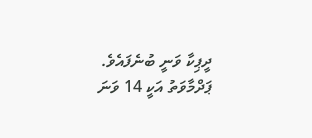ދީޕިކާ ވަނީ ބުނެފައެވެ.
ޕަދްމާވަތު އަކީ 14 ވަނަ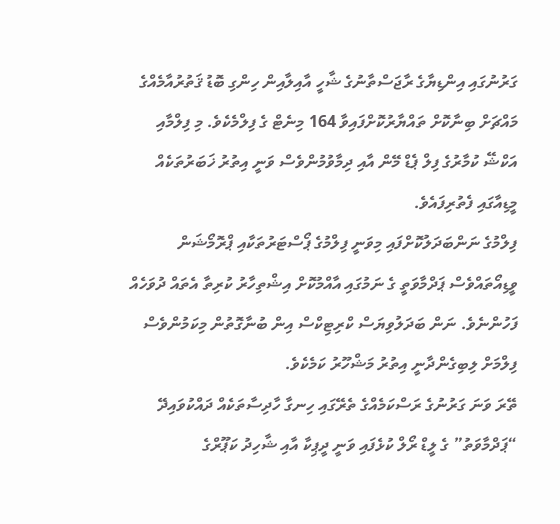ގަރުނުގައި އިންޑިޔާގެ ރާޖަސްތާނުގެ ޝާހީ އާއިލާއިން ހިންގި ބޮޑު ޤަތުރުއާމެއްގެ މައްޗަށް ބިނާކޮށް ތައްޔާރުކޮށްފައިވާ 164 މިނެޓް ގެ ފިލްމެކެވެ. މި ފިލްމާއި އަކްޝޭ ކުމާރުގެ ފިލް ޕެޑް މޭން އާއި ދިމާވުމުންވެސް ވަނީ އިތުރު ޚަބަރުތަކެއް މީޑިއާގައި ފެތުރިފައެވެ.
ފިލްމުގެ ނަންބަދަލުކޮށްފައި މިވަނީ ފިލްމުގެ ޕޯސްޓަރުތަކާއި ޕްރޮމޯޝަން ވީޑިއޯތައްވެސް ޕަދްމާވަތީ ގެ ނަމުގައި އާއްމުކޮށް އިޝްތިހާރު ކުރިތާ އެތައް ދުވަހެއް ފަހުންނެވެ. ނަން ބަދަލުވިޔަސް ކްރިޓިކްސް އިން ބުނާގޮތުން މިކަމުންވެސް ފިލްމަށް ލިބިގެންދާނީ އިތުރު މަޝްހޫރު ކަމެކެވެ.
ތޭރަ ވަނަ ގަރުނުގެ ރަސްކަމެއްގެ ތެރޭގައި ހިނގާ ހާދިސާތަކެއް ދައްކުވައިދޭ “ޕަދްމާވަތު” ގެ ލީޑް ރޯލް ކުޅެފައި ވަނީ ދީޕިކާ އާއި ޝާހިދު ކަޕޫރްގެ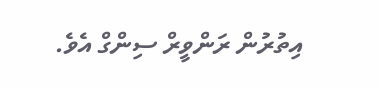އިތުރުން ރަންވީރް ސިންގް އެވެ.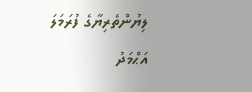ލިޔުންތެރިޔާގެ ފުރަމަލަ
އަޙްމަދު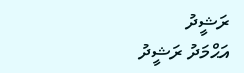ރަޝީދު
އަޙްމަދު ރަޝީދު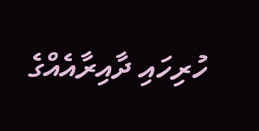ހުރިހައި ދާއިރާއެއްގެ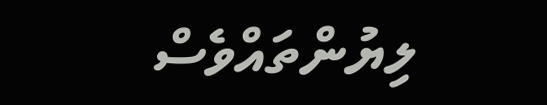ލިޔުންތައްވެސް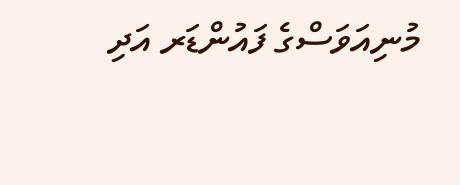މުނިއަވަސްގެ ފައުންޑަރ އަދި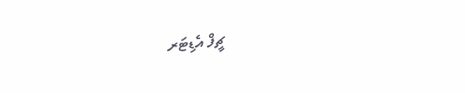ޗީފް އެޑިޓަރ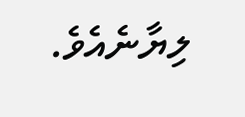ލިޔާނެއެވެ.